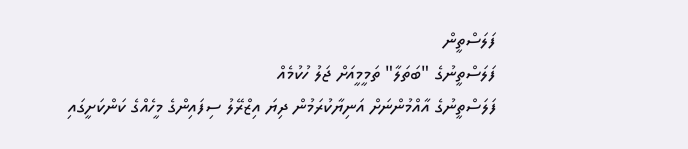ފަލަސްތީން
ފަލަސްތީނުގެ "ބަތަލާ" ތަމީމީއަށް ޖަލު ހުކުމެއް
ފަލަސްތީނުގެ އާއްމުންނަށް އަނިޔާކުރަމުން ދިޔަ އިޒްރޭލު ސިފައިންގެ މީހެއްގެ ކަންކަށީގައި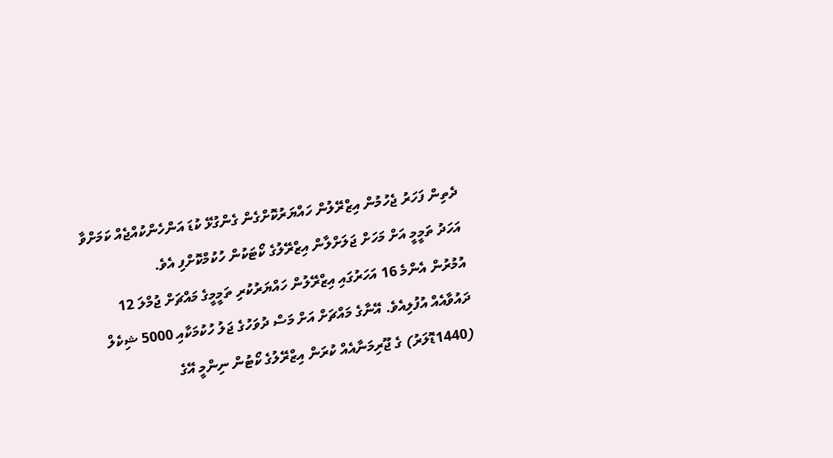ދެތިން ފަހަރު ޖެހުމުން އިޒްރޭލުން ހައްޔަރުކޮށްގެން ގެންގުޅޭ ކުޑަ އަންހެންކުއްޖެއް ކަމަށްވާ އަހަދު ތަމީމީ އަށް މަހަށް ޖަލަށްލާން އިޒްރޭލުގެ ކޯޓަކުން ހުކުމްކޮށްފި އެވެ.
އުމުރުން އެންމެ 16 އަހަރުގައި އިޒްރޭލުން ހައްޔަރުކުރި ތަމީމީގެ މައްޗަށް ޖުމްލަ 12 ދައުވާއެއް އުފުލިއެވެ. އޭނާގެ މައްޗަށް އަށް މަސް ދުވަހުގެ ޖަލު ހުކުމަކާއި 5000 ޝިކެލް (1440ޑޮލަރު) ގެ ޖޫރިމަނާއެއް ކުރަން އިޒްރޭލުގެ ކޯޓުން ނިންމީ އޭގެ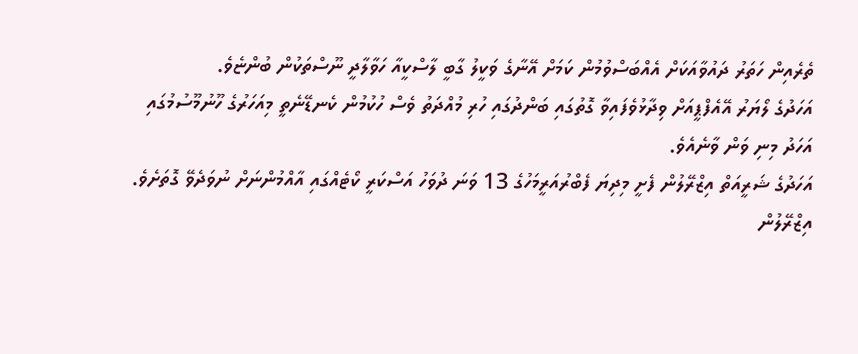ތެރެއިން ހަތަރު ދައުވާއަކަށް އެއްބަސްވުމުން ކަމަށް އޭނާގެ ވަކީލު ގާބީ ލާސްކީއާ ހަވާލާދީ ނޫސްތަކުން ބުންޏެވެ.
އަހަދުގެ ލޯޔަރު އޭއެފްޕީއަށް ވިދާޅުވެފައިވާ ގޮތުގައި ބަންދުގައި ހުރި މުއްދަތު ވެސް ހުކުމުން ކެނޑޭނެތީ މިއަހަރުގެ ހޫނުމޫސުމުގައި އަހަދު މިނި ވަން ވާނެއެވެ.
އަހަދުގެ ޝަރީއަތް އިޒްރޭލުން ފެށީ މިދިޔަ ފެބްރުއަރީމަހުގެ 13 ވަނަ ދުވަހު އަސްކަރީ ކޯޓެއްގައި އާއްމުންނަށް ނުވަދެވޭ ގޮތަށެވެ.
އިޒްރޭލުން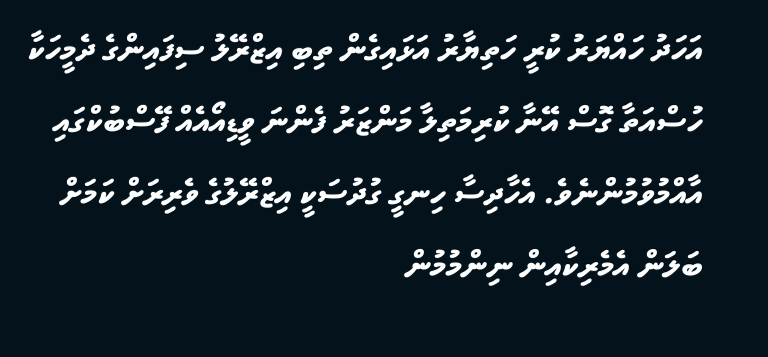އަހަދު ހައްޔަރު ކުރީ ހަތިޔާރު އަޅައިގެން ތިބި އިޒްރޭލު ސިފައިންގެ ދެމީހަކާ ހުސްއަތާ ގޮސް އޭނާ ކުރިމަތިލާ މަންޒަރު ފެންނަ ވީޑިއޯއެއް ފޭސްބުކްގައި އާއްމުވުމުންނެވެ. އެހާދިސާ ހިނގީ ގުދުސަކީ އިޒްރޭލުގެ ވެރިރަށް ކަމަށް ބަލަން އެމެރިކާއިން ނިންމުމުން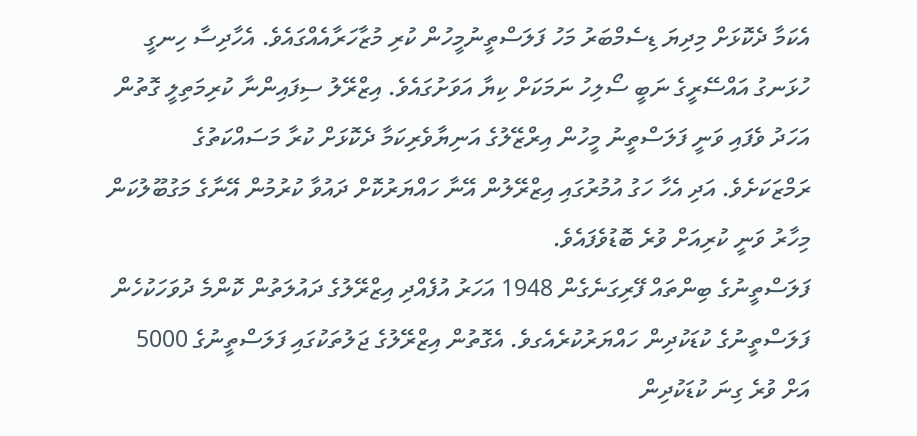އެކަމާ ދެކޮޅަށް މިދިޔަ ޑިސެމްބަރު މަހު ފަލަސްތީނުމީހުން ކުރި މުޒާހަރާއެއްގައެވެ. އެހާދިސާ ހިނގީ ހުޅަނގު އައްސޭރީގެ ނަބީ ސޯލިހު ނަމަކަށް ކިޔާ އަވަށުގައެވެ. އިޒްރޭލު ސިފައިންނާ ކުރިމަތިލީ ގޮތުން އަހަދު ވެފައި ވަނީ ފަލަސްތީނު މީހުން އިރްޒޭލުގެ އަނިޔާވެރިކަމާ ދެކޮޅަށް ކުރާ މަސައްކަތުގެ ރަމްޒަކަށެވެ. އަދި އެހާ ހަގު އުމުރުގައި އިޒްރޭލުން އޭނާ ހައްޔަރުކޮށް ދައުވާ ކުރުމުން އޭނާގެ މަގުބޫލުކަން މިހާރު ވަނީ ކުރިއަށް ވުރެ ބޮޑުވެފައެވެ.
ފަލަސްތީނުގެ ބިންތައް ފޭރިގަނެގެން 1948 އަހަރު އުފެއްދި އިޒްރޭލުގެ ދައުލަތުން ކޮންމެ ދުވަހަކުހެން ފަލަސްތީނުގެ ކުޑަކުދިން ހައްޔަރުކުރެއެގވެ. އެގޮތުން އިޒްރޭލުގެ ޖަލުތަކުގައި ފަލަސްތީނުގެ 5000 އަށް ވުރެ ގިނަ ކުޑަކުދިން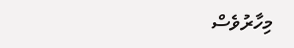މިހާރުވެސް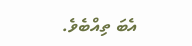އެބަ ތިއްބެވެ.